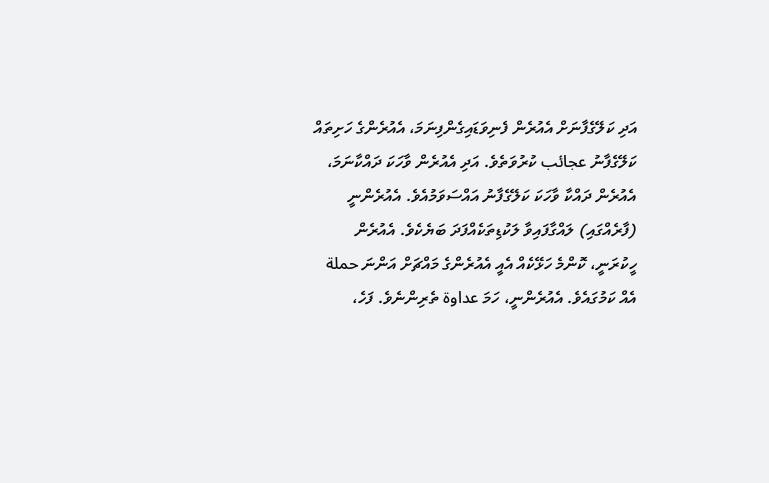އަދި ކަލޭގެފާނަށް އެއުރެން ފެނިވަޑައިގެންފިނަމަ، އެއުރެންގެ ހަށިތައް ކަލޭގެފާނު عجائب ކުރުވަތެވެ. އަދި އެއުރެން ވާހަކަ ދައްކާނަމަ، އެއުރެން ދައްކާ ވާހަކަ ކަލޭގެފާނު އައްސަވަމުއެވެ. އެއުރެންނީ (ފާރެއްގައި) ލައްގާފައިވާ ލަކުޑިތަކެއްފަދަ ބަޔެކެވެ. އެއުރެން ހީކުރަނީ، ކޮންމެ ހަޅޭކެއް އެއީ އެއުރެންގެ މައްޗަށް އަންނަ حملة އެއް ކަމުގައެވެ. އެއުރެންނީ، ހަމަ عداوة ތެރިންނެވެ. ފަހެ،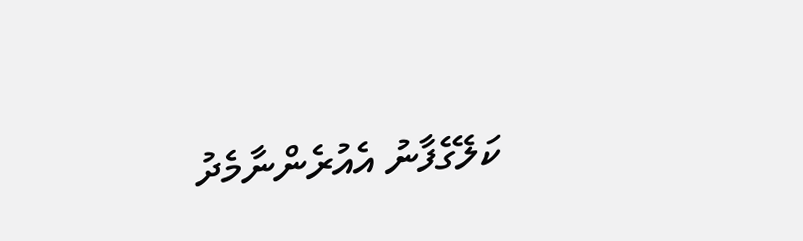ކަލޭގެފާނު އެއުރެންނާމެދު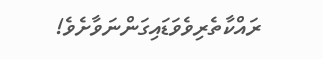ރައްކާތެރިވެވަޑައިގަންނަވާށެވެ!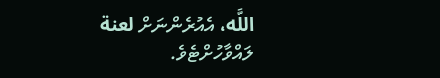اللَّه، އެއުރެންނަށް لعنة ލައްވާހުށްޓެވެ.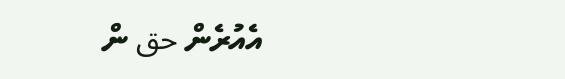އެއުރެން حق ން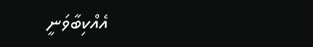އެއްކިބާވަނީ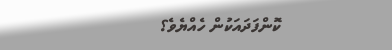ކޮންފަދައަކުން ހެއްޔެވެ؟